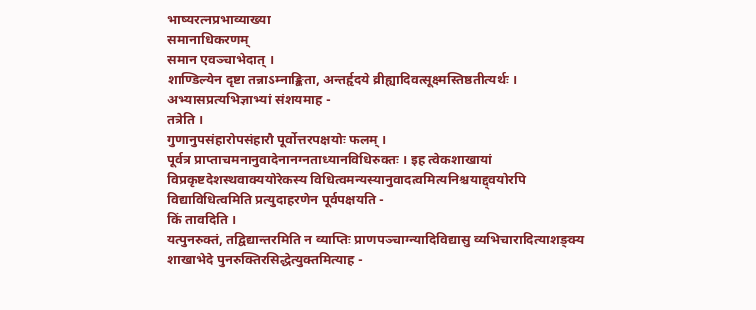भाष्यरत्नप्रभाव्याख्या
समानाधिकरणम्
समान एवञ्चाभेदात् ।
शाण्डिल्येन दृष्टा तन्नाऽम्नाङ्किता, अन्तर्हृदये व्रीह्यादिवत्सूक्ष्मस्तिष्ठतीत्यर्थः ।
अभ्यासप्रत्यभिज्ञाभ्यां संशयमाह -
तत्रेति ।
गुणानुपसंहारोपसंहारौ पूर्वोत्तरपक्षयोः फलम् ।
पूर्वत्र प्राप्ताचमनानुवादेनानग्नताध्यानविधिरुक्तः । इह त्वेकशाखायां विप्रकृष्टदेशस्थवाक्ययोरेकस्य विधित्वमन्यस्यानुवादत्वमित्यनिश्चयाद्द्वयोरपि विद्याविधित्वमिति प्रत्युदाहरणेन पूर्वपक्षयति -
किं तावदिति ।
यत्पुनरुक्तं, तद्विद्यान्तरमिति न व्याप्तिः प्राणपञ्चाग्न्यादिविद्यासु व्यभिचारादित्याशङ्क्य शाखाभेदे पुनरुक्तिरसिद्धेत्युक्तमित्याह -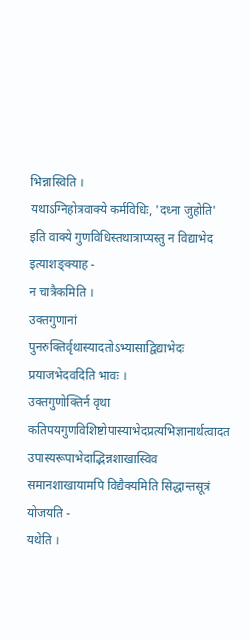भिन्नास्विति ।
यथाऽग्निहोत्रवाक्ये कर्मविधिः, 'दध्ना जुहोति' इति वाक्ये गुणविधिस्तथात्राप्यस्तु न विद्याभेद इत्याशङ्क्याह -
न चात्रैकमिति ।
उक्तगुणानां पुनरुक्तिर्वृथास्यादतोऽभ्यासाद्विद्याभेदः प्रयाजभेदवदिति भावः ।
उक्तगुणोक्तिर्न वृथा कतिपयगुणविशिष्टोपास्याभेदप्रत्यभिज्ञानार्थत्वादत उपास्यरूपाभेदाद्भिन्नशाखास्विव समानशाखायामपि विद्यैक्यमिति सिद्धान्तसूत्रं योजयति -
यथेति ।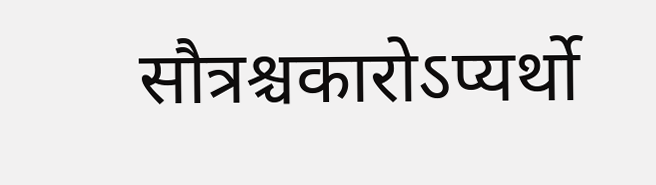सौत्रश्चकारोऽप्यर्थो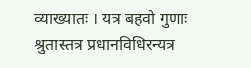व्याख्यातः । यत्र बहवो गुणाः श्रुतास्तत्र प्रधानविधिरन्यत्र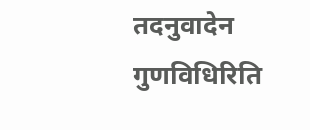तदनुवादेन गुणविधिरिति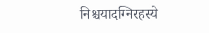निश्चयादग्निरहस्ये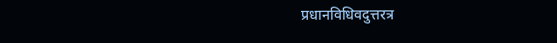प्रधानविधिवदुत्तरत्र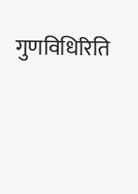गुणविधिरिति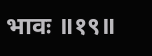भावः ॥१९॥